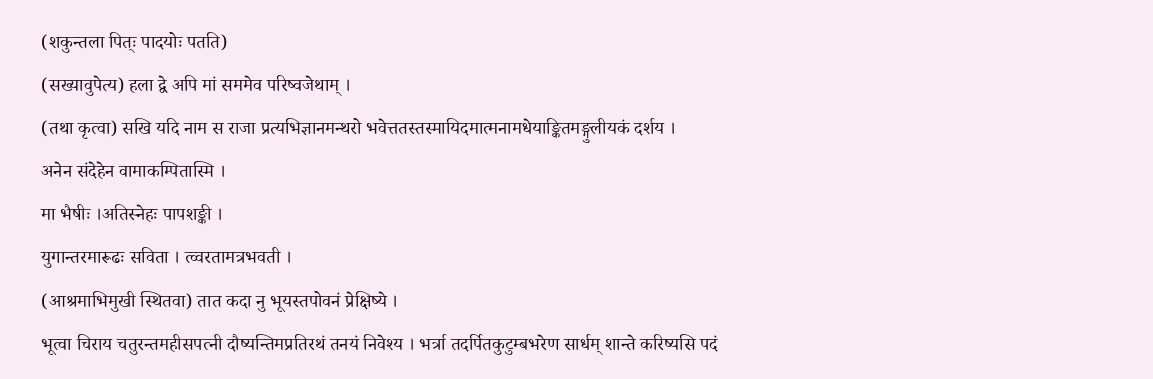(शकुन्तला पित्ः पादयोः पतति)
(सख्यावुपेत्य) हला द्वे अपि मां सममेव परिष्वजेथाम् ।
(तथा कृत्वा) सखि यदि नाम स राजा प्रत्यभिज्ञानमन्थरो भवेत्ततस्तस्मायिदमात्मनामधेयाङ्कितमङ्गुलीयकं दर्शय ।
अनेन संदेहेन वामाकम्पितास्मि ।
मा भैषीः ।अतिस्नेहः पापशङ्की ।
युगान्तरमारूढः सविता । त्व्वरतामत्रभवती ।
(आश्रमाभिमुखी स्थितवा) तात कदा नु भूयस्तपोवनं प्रेक्षिष्ये ।
भूत्वा चिराय चतुरन्तमहीसपत्नी दौष्यन्तिमप्रतिरथं तनयं निवेश्य । भर्त्रा तदर्पितकुटुम्बभरेण सार्धम् शान्ते करिष्यसि पदं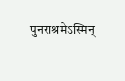पुनराश्रमेऽस्मिन्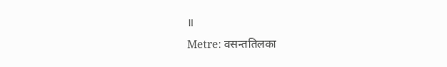॥
Metre: वसन्ततिलका